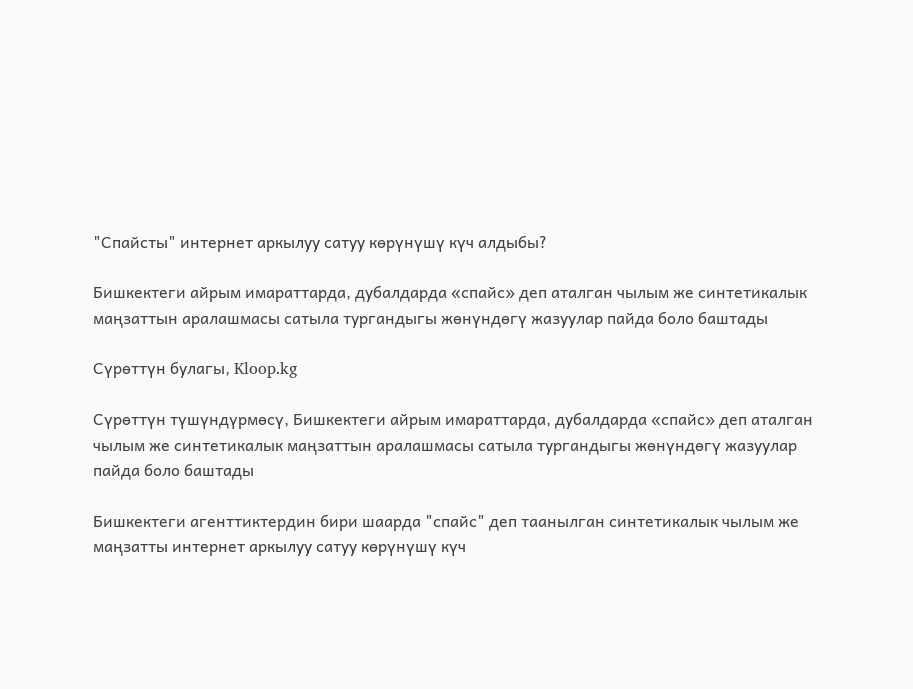"Спайсты" интернет аркылуу сатуу көрүнүшү күч алдыбы?

Бишкектеги айрым имараттарда, дубалдарда «спайс» деп аталган чылым же синтетикалык маңзаттын аралашмасы сатыла тургандыгы жөнүндөгү жазуулар пайда боло баштады

Сүрөттүн булагы, Kloop.kg

Сүрөттүн түшүндүрмөсү, Бишкектеги айрым имараттарда, дубалдарда «спайс» деп аталган чылым же синтетикалык маңзаттын аралашмасы сатыла тургандыгы жөнүндөгү жазуулар пайда боло баштады

Бишкектеги агенттиктердин бири шаарда "спайс" деп таанылган синтетикалык чылым же маңзатты интернет аркылуу сатуу көрүнүшү күч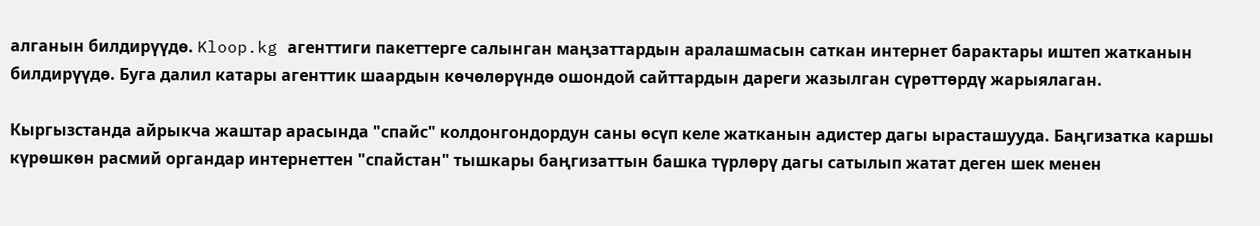алганын билдирүүдө. Kloop.kg агенттиги пакеттерге салынган маңзаттардын аралашмасын саткан интернет барактары иштеп жатканын билдирүүдө. Буга далил катары агенттик шаардын көчөлөрүндө ошондой сайттардын дареги жазылган сүрөттөрдү жарыялаган.

Кыргызстанда айрыкча жаштар арасында "спайс" колдонгондордун саны өсүп келе жатканын адистер дагы ырасташууда. Баңгизатка каршы күрөшкөн расмий органдар интернеттен "спайстан" тышкары баңгизаттын башка түрлөрү дагы сатылып жатат деген шек менен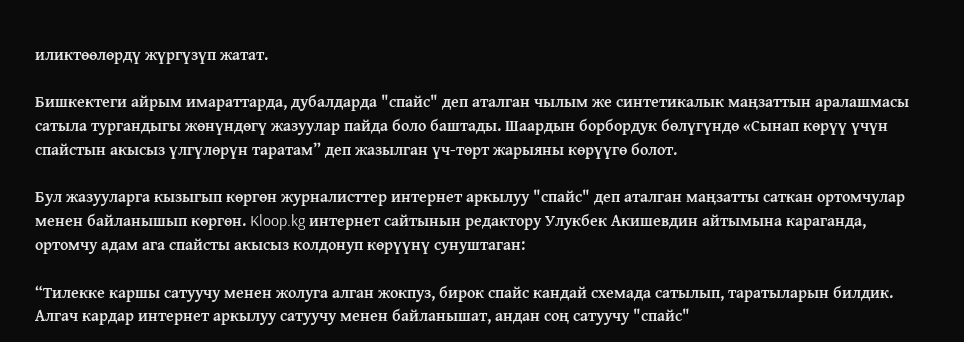иликтөөлөрдү жүргүзүп жатат.

Бишкектеги айрым имараттарда, дубалдарда "спайс" деп аталган чылым же синтетикалык маңзаттын аралашмасы сатыла тургандыгы жөнүндөгү жазуулар пайда боло баштады. Шаардын борбордук бөлүгүндө «Сынап көрүү үчүн спайстын акысыз үлгүлөрүн таратам” деп жазылган үч-төрт жарыяны көрүүгө болот.

Бул жазууларга кызыгып көргөн журналисттер интернет аркылуу "спайс" деп аталган маңзатты саткан ортомчулар менен байланышып көргөн. Kloop.kg интернет сайтынын редактору Улукбек Акишевдин айтымына караганда, ортомчу адам ага спайсты акысыз колдонуп көрүүнү сунуштаган:

“Тилекке каршы сатуучу менен жолуга алган жокпуз, бирок спайс кандай схемада сатылып, таратыларын билдик. Алгач кардар интернет аркылуу сатуучу менен байланышат, андан соң сатуучу "спайс"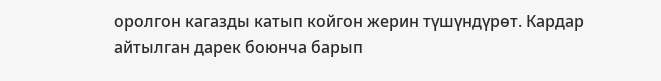оролгон кагазды катып койгон жерин түшүндүрөт. Кардар айтылган дарек боюнча барып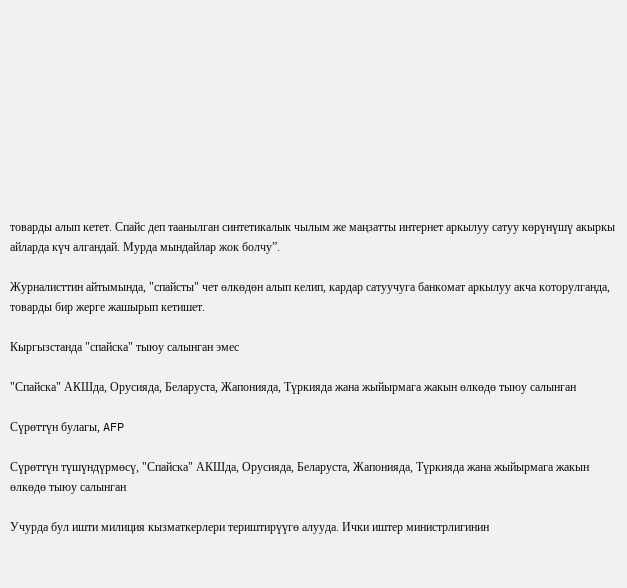товарды алып кетет. Спайс деп таанылган синтетикалык чылым же маңзатты интернет аркылуу сатуу көрүнүшү акыркы айларда күч алгандай. Мурда мындайлар жок болчу”.

Журналисттин айтымында, "спайсты" чет өлкөдөн алып келип, кардар сатуучуга банкомат аркылуу акча которулганда, товарды бир жерге жашырып кетишет.

Кыргызстанда "спайска" тыюу салынган эмес

"Спайска" АКШда, Орусияда, Беларуста, Жапонияда, Түркияда жана жыйырмага жакын өлкөдө тыюу салынган

Сүрөттүн булагы, AFP

Сүрөттүн түшүндүрмөсү, "Спайска" АКШда, Орусияда, Беларуста, Жапонияда, Түркияда жана жыйырмага жакын өлкөдө тыюу салынган

Учурда бул ишти милиция кызматкерлери териштирүүгө алууда. Ички иштер министрлигинин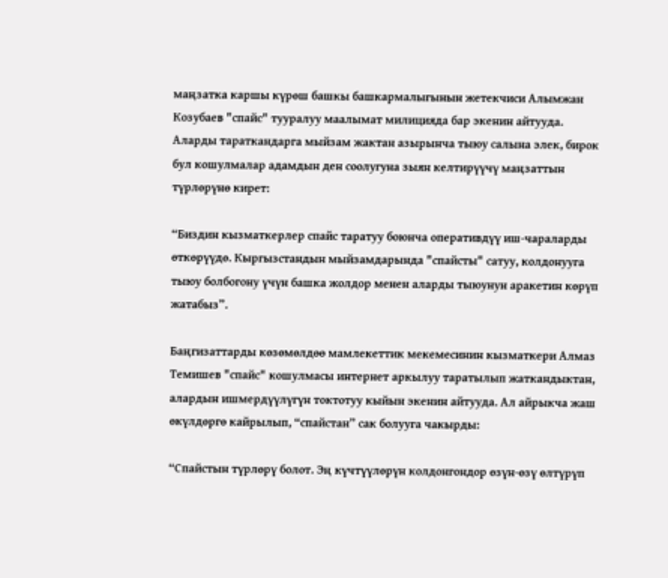маңзатка каршы күрөш башкы башкармалыгынын жетекчиси Алымжан Козубаев "спайс" тууралуу маалымат милицияда бар экенин айтууда. Аларды тараткандарга мыйзам жактан азырынча тыюу салына элек, бирок бул кошулмалар адамдын ден соолугуна зыян келтирүүчү маңзаттын түрлөрүнө кирет:

“Биздин кызматкерлер спайс таратуу боюнча оперативдүү иш-чараларды өткөрүүдө. Кыргызстандын мыйзамдарында "спайсты" сатуу, колдонууга тыюу болбогону үчүн башка жолдор менен аларды тыюунун аракетин көрүп жатабыз”.

Баңгизаттарды көзөмөлдөө мамлекеттик мекемесинин кызматкери Алмаз Темишев "спайс" кошулмасы интернет аркылуу таратылып жаткандыктан, алардын ишмердүүлүгүн токтотуу кыйын экенин айтууда. Ал айрыкча жаш өкүлдөргө кайрылып, “спайстан” сак болууга чакырды:

“Спайстын түрлөрү болот. Эң күчтүүлөрүн колдонгондор өзүн-өзү өлтүрүп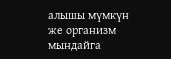алышы мүмкүн же организм мындайга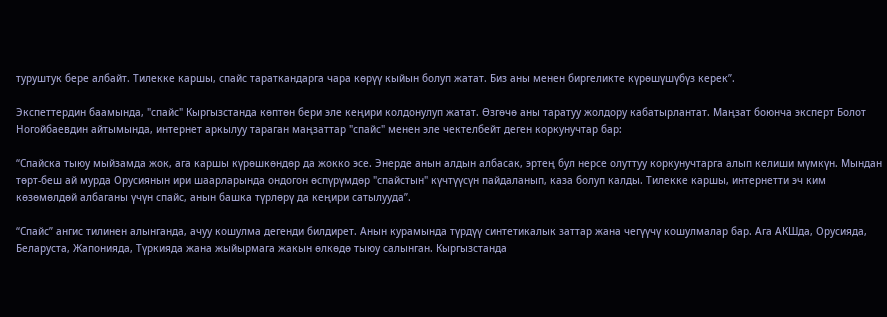туруштук бере албайт. Тилекке каршы, спайс тараткандарга чара көрүү кыйын болуп жатат. Биз аны менен биргеликте күрөшүшүбүз керек”.

Экспеттердин баамында, "спайс" Кыргызстанда көптөн бери эле кеңири колдонулуп жатат. Өзгөчө аны таратуу жолдору кабатырлантат. Маңзат боюнча эксперт Болот Ногойбаевдин айтымында, интернет аркылуу тараган маңзаттар "спайс" менен эле чектелбейт деген коркунучтар бар:

“Спайска тыюу мыйзамда жок, ага каршы күрөшкөндөр да жокко эсе. Энерде анын алдын албасак, эртең бул нерсе олуттуу коркунучтарга алып келиши мүмкүн. Мындан төрт-беш ай мурда Орусиянын ири шаарларында ондогон өспүрүмдөр "спайстын" күчтүүсүн пайдаланып, каза болуп калды. Тилекке каршы, интернетти эч ким көзөмөлдөй албаганы үчүн спайс, анын башка түрлөрү да кеңири сатылууда”.

“Спайс” ангис тилинен алынганда, ачуу кошулма дегенди билдирет. Анын курамында түрдүү синтетикалык заттар жана чегүүчү кошулмалар бар. Ага АКШда, Орусияда, Беларуста, Жапонияда, Түркияда жана жыйырмага жакын өлкөдө тыюу салынган. Кыргызстанда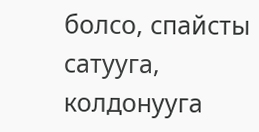болсо, спайсты сатууга, колдонууга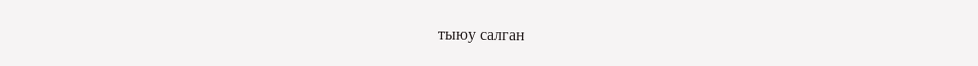тыюу салган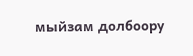мыйзам долбоору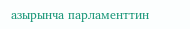азырынча парламенттин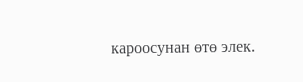кароосунан өтө элек.